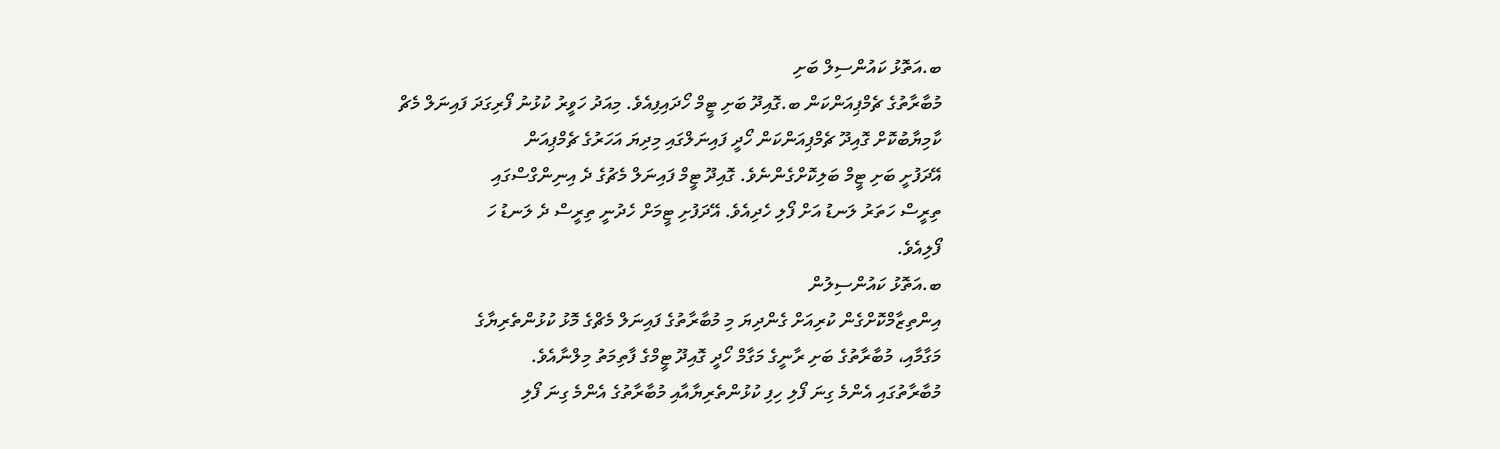ބ.އަތޮޅު ކައުންސިލް ބަށި
މުބާރާތުގެ ޗެމްޕިއަންކަން ބ.ގޮއިދޫ ބަށި ޓީމް ހޯދައިފިއެވެ. މިއަދު ހަވީރު ކުޅުނު ފޯރިގަދަ ފައިނަލް މެޗް
ކާމިޔާބުކޮށް ގޮއިދޫ ޗެމްޕިއަންކަން ހޯދީ ފައިނަލްގައި މިދިޔަ އަހަރުގެ ޗެމްޕިއަން
އޭދަފުށީ ބަށި ޓީމް ބަލިކޮށްގެންނެވެ. ގޮއިދޫ ޓީމް ފައިނަލް މެޗުގެ ދެ އިނިންގްސްގައި
ތިރީސް ހަތަރު ލަނޑު އަށް ފޯލި ހެދިއެވެ. އޭދަފުށި ޓީމަށް ހެދުނީ ތިރީސް ދެ ލަނޑު ހަ
ފޯލިއެވެ.
ބ.އަތޮޅު ކައުންސިލުން
އިންތިޒާމްކޮށްގެން ކުރިއަށް ގެންދިޔަ މި މުބާރާތުގެ ފައިނަލް މެޗްގެ މޮޅު ކުޅުންތެރިޔާގެ
މަގާމާއި، މުބާރާތުގެ ބަށި ރާނީގެ މަގާމް ހޯދީ ގޮއިދޫ ޓީމްގެ ފާތިމަތު މިލްނާއެވެ.
މުބާރާތުގައި އެންމެ ގިނަ ފޯލި ހިފި ކުޅުންތެރިޔާއާއި މުބާރާތުގެ އެންމެ ގިނަ ފޯލި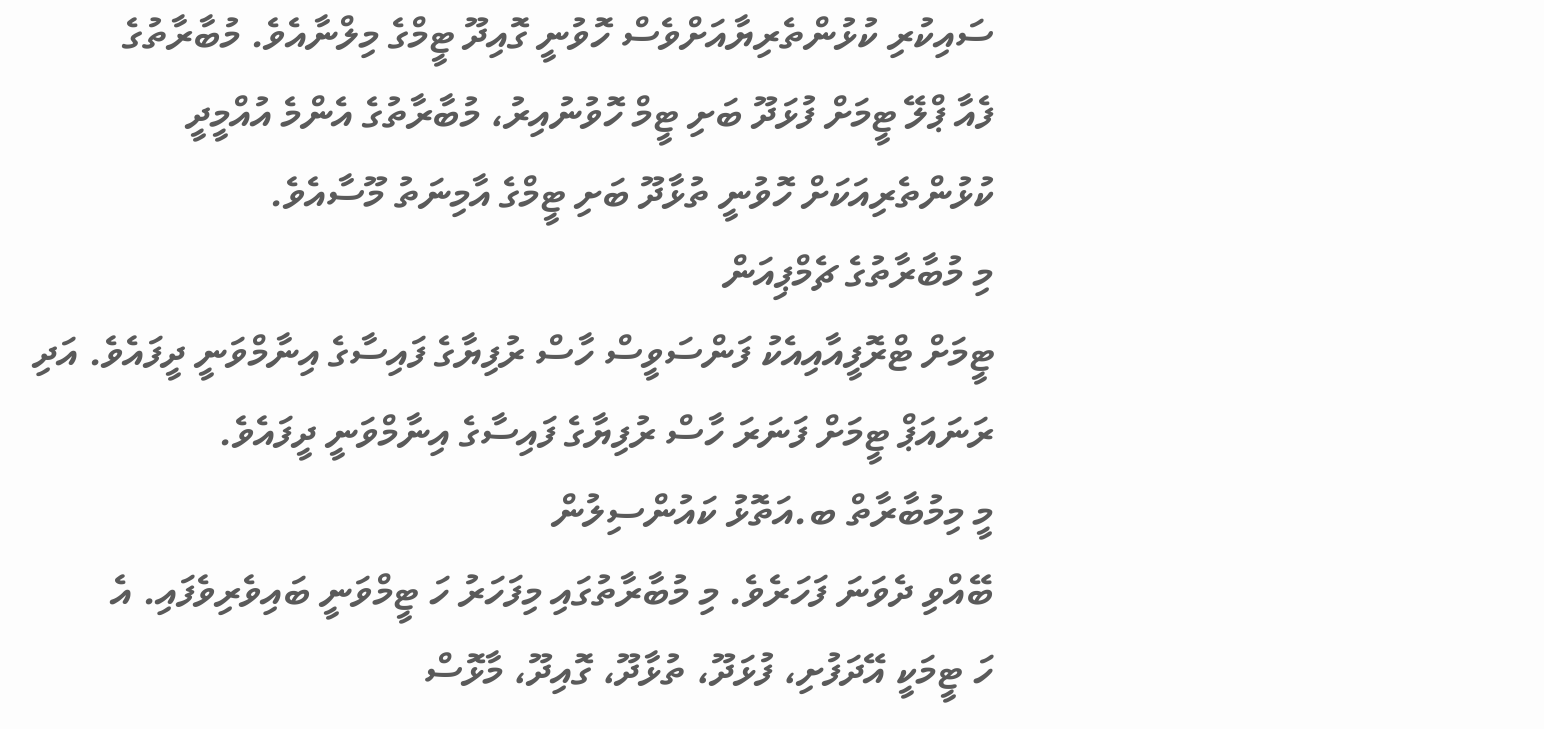ސައިކުރި ކުޅުންތެރިޔާއަށްވެސް ހޮވުނީ ގޮއިދޫ ޓީމްގެ މިލްނާއެވެ. މުބާރާތުގެ
ފެއާ ޕްލޭ ޓީމަށް ފުޅަދޫ ބަށި ޓީމް ހޮވުނުއިރު، މުބާރާތުގެ އެންމެ އުއްމީދީ
ކުޅުންތެރިއަކަށް ހޮވުނީ ތުޅާދޫ ބަށި ޓީމްގެ އާމިނަތު މޫސާއެވެ.
މި މުބާރާތުގެ ޗެމްޕިއަން
ޓީމަށް ޓްރޮފީއާއިއެކު ފަންސަވީސް ހާސް ރުފިޔާގެ ފައިސާގެ އިނާމްވަނީ ދީފައެވެ. އަދި
ރަނައަޕް ޓީމަށް ފަނަރަ ހާސް ރުފިޔާގެ ފައިސާގެ އިނާމްވަނީ ދީފައެވެ.
މީ މިމުބާރާތް ބ.އަތޮޅު ކައުންސިލުން
ބޭއްވި ދެވަނަ ފަހަރެވެ. މި މުބާރާތުގައި މިފަހަރު ހަ ޓީމްވަނީ ބައިވެރިވެފައި. އެ
ހަ ޓީމަކީ އޭދަފުށި، ފުޅަދޫ، ތުޅާދޫ، ގޮއިދޫ، މާޅޮސް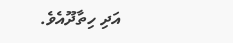އަދި ހިތާދޫއެވެ.